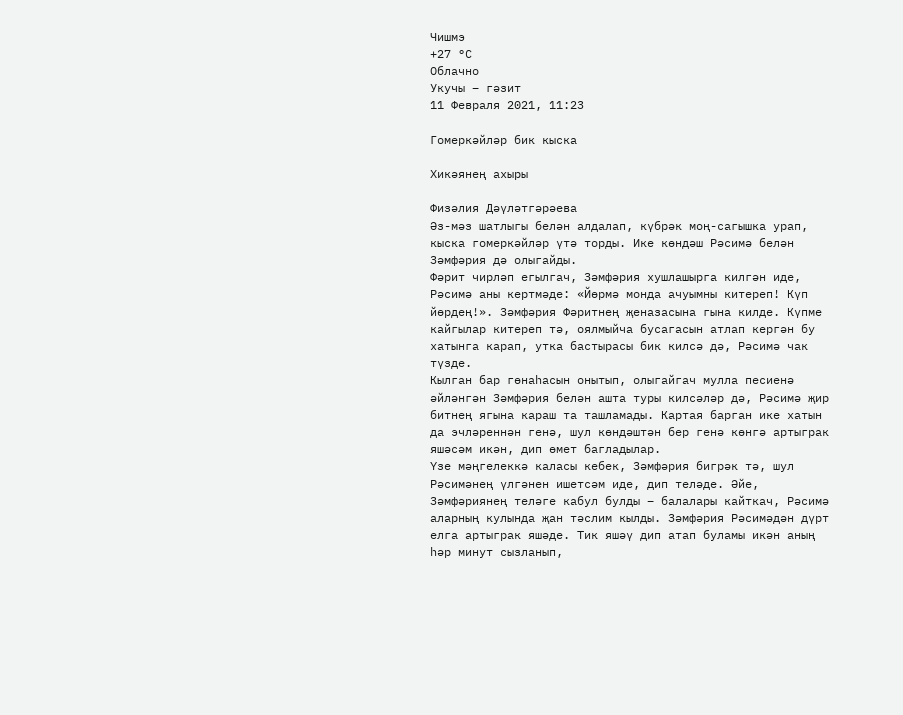Чишмэ
+27 °С
Облачно
Укучы – гәзит
11 Февраля 2021, 11:23

Гомеркәйләр бик кыска

Хикәянең ахыры

Физәлия Дәүләтгәрәева
Әз-мәз шатлыгы белән алдалап, күбрәк моң-сагышка урап, кыска гомеркәйләр үтә торды. Ике көндәш Рәсимә белән Зәмфәрия дә олыгайды.
Фәрит чирләп егылгач, Зәмфәрия хушлашырга килгән иде, Рәсимә аны кертмәде: «Йөрмә монда ачуымны китереп! Күп йөрдең!». Зәмфәрия Фәритнең җеназасына гына килде. Күпме кайгылар китереп тә, оялмыйча бусагасын атлап кергән бу хатынга карап, утка бастырасы бик килсә дә, Рәсимә чак түзде.
Кылган бар гөнаһасын онытып, олыгайгач мулла песиенә әйләнгән Зәмфәрия белән ашта туры килсәләр дә, Рәсимә җир битнең ягына караш та ташламады. Картая барган ике хатын да эчләреннән генә, шул көндәштән бер генә көнгә артыграк яшәсәм икән, дип өмет багладылар.
Үзе мәңгелеккә каласы кебек, Зәмфәрия бигрәк тә, шул Рәсимәнең үлгәнен ишетсәм иде, дип теләде. Әйе, Зәмфәриянең теләге кабул булды – балалары кайткач, Рәсимә аларның кулында җан тәслим кылды. Зәмфәрия Рәсимәдән дүрт елга артыграк яшәде. Тик яшәү дип атап буламы икән аның һәр минут сызланып,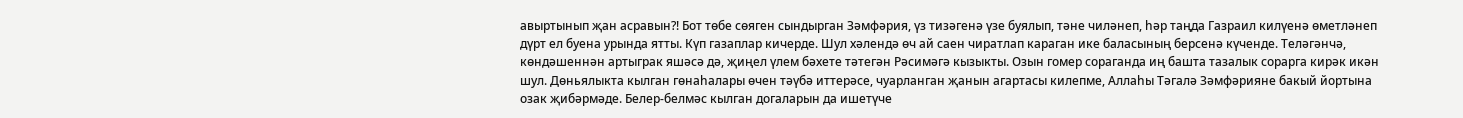авыртынып җан асравын?! Бот төбе сөяген сындырган Зәмфәрия, үз тизәгенә үзе буялып, тәне чиләнеп, һәр таңда Газраил килүенә өметләнеп дүрт ел буена урында ятты. Күп газаплар кичерде. Шул хәлендә өч ай саен чиратлап караган ике баласының берсенә күченде. Теләгәнчә, көндәшеннән артыграк яшәсә дә, җиңел үлем бәхете тәтегән Рәсимәгә кызыкты. Озын гомер сораганда иң башта тазалык сорарга кирәк икән шул. Дөньялыкта кылган гөнаһалары өчен тәүбә иттерәсе, чуарланган җанын агартасы килепме, Аллаһы Тәгалә Зәмфәрияне бакый йортына озак җибәрмәде. Белер-белмәс кылган догаларын да ишетүче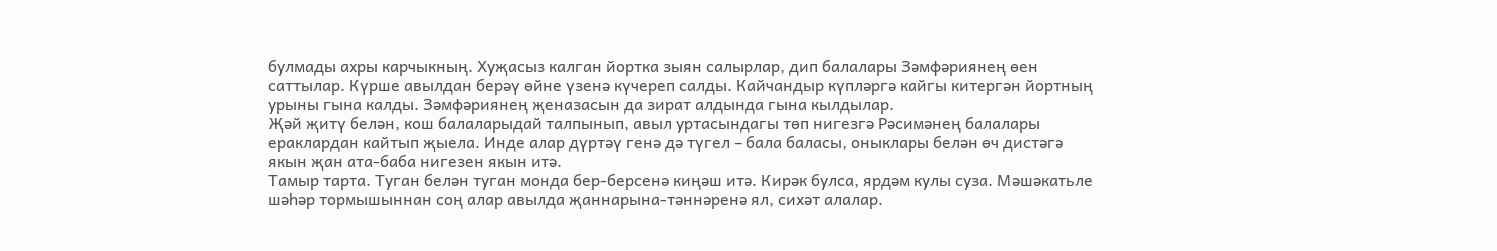булмады ахры карчыкның. Хуҗасыз калган йортка зыян салырлар, дип балалары Зәмфәриянең өен саттылар. Күрше авылдан берәү өйне үзенә күчереп салды. Кайчандыр күпләргә кайгы китергән йортның урыны гына калды. Зәмфәриянең җеназасын да зират алдында гына кылдылар.
Җәй җитү белән, кош балаларыдай талпынып, авыл уртасындагы төп нигезгә Рәсимәнең балалары ераклардан кайтып җыела. Инде алар дүртәү генә дә түгел – бала баласы, оныклары белән өч дистәгә якын җан ата-баба нигезен якын итә.
Тамыр тарта. Туган белән туган монда бер-берсенә киңәш итә. Кирәк булса, ярдәм кулы суза. Мәшәкатьле шәһәр тормышыннан соң алар авылда җаннарына-тәннәренә ял, сихәт алалар.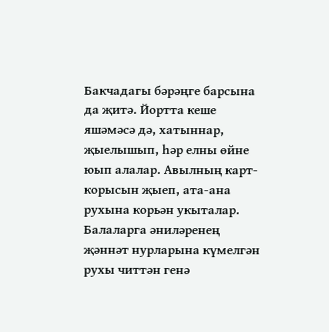Бакчадагы бәрәңге барсына да җитә. Йортта кеше яшәмәсә дә, хатыннар, җыелышып, һәр елны өйне юып алалар. Авылның карт-корысын җыеп, ата-ана рухына корьән укыталар. Балаларга әниләренең җәннәт нурларына күмелгән рухы читтән генә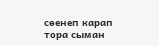сөенеп карап тора сыман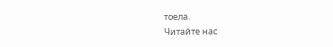тоела.
Читайте нас